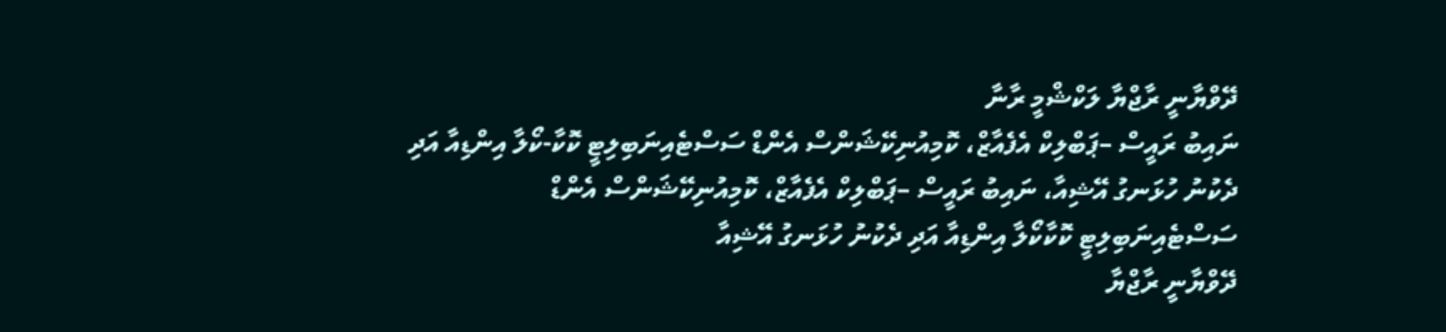ދޭވްޔާނީ ރާޖްޔާ ލަކްޝްމީ ރާނާ
ނައިބު ރައީސް –ޕަބްލިކް އެފެއާޒް، ކޮމިއުނިކޭޝަންސް އެންޑް ސަސްޓެއިނަބިލިޓީ ކޮކާ-ކޯލާ އިންޑިއާ އަދި ދެކުނު ހުޅަނގު އޭޝިއާ، ނައިބު ރައީސް –ޕަބްލިކް އެފެއާޒް، ކޮމިއުނިކޭޝަންސް އެންޑް ސަސްޓެއިނަބިލިޓީ ކޮކާކޯލާ އިންޑިއާ އަދި ދެކުނު ހުޅަނގު އޭޝިއާ
ދޭވްޔާނީ ރާޖްޔާ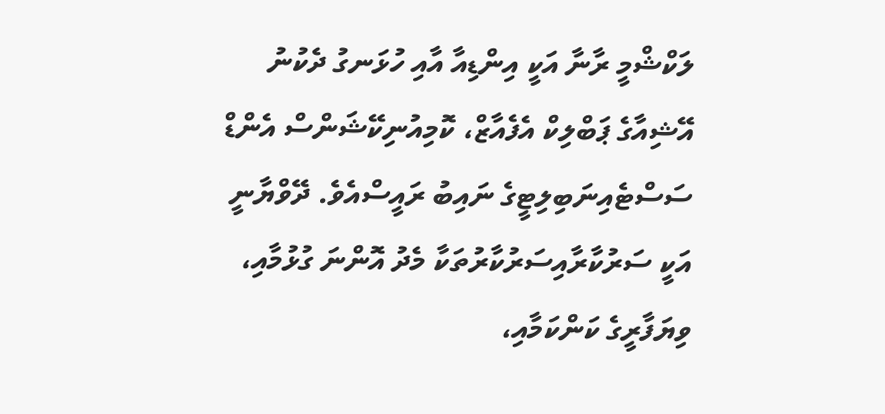ލަކްޝްމީ ރާނާ އަކީ އިންޑިއާ އާއި ހުޅަނގު ދެކުނު އޭޝިއާގެ ޕަބްލިކް އެފެއާޒް، ކޮމިއުނިކޭޝަންސް އެންޑް ސަސްޓެއިނަބިލިޓީގެ ނައިބު ރައީސްއެވެ. ދޭވްޔާނީ އަކީ ސަރުކާރާއިސަރުކާރުތަކާ މެދު އޮންނަ ގުޅުމާއި، ވިޔަފާރީގެ ކަންކަމާއި،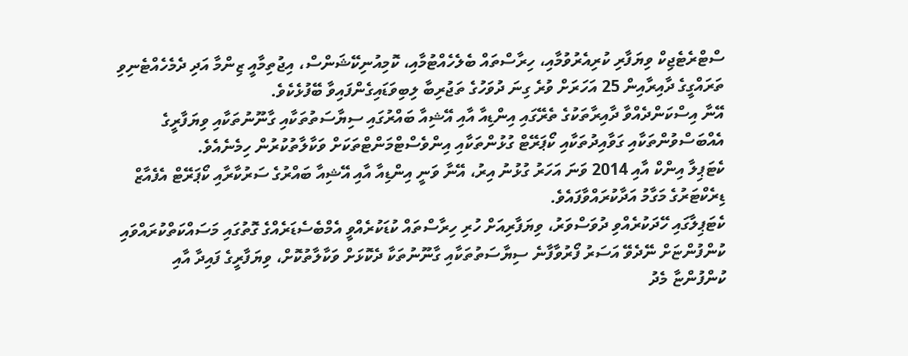ސްޓްރެޓެޖިކް ވިޔަފާރި ކުރިއެރުވުމާއި، ހިރާސްތައް ބެލެހެއްޓުމާއި، ކޮމިއުނިކޭޝަންސް، އިޖުތިމާއީ ޒިންމާ އަދި ދެމެހެއްޓެނިވި ތަރައްގީގެ ދާއިރާއިން 25 އަހަރަށް ވުރެ ގިނަ ދުވަހުގެ ތަޖުރިބާ ލިބިވަޑައިގެންފައިވާ ބޭފުޅެކެވެ.
އޭނާ އިސްކަންދެއްވާ ދާއިރާތަކުގެ ތެރޭގައި އިންޑިއާ އާއި އޭޝިއާ ބައްރުގައި ސިޔާސަތުތަކާއި ގާނޫނުތަކާއި ވިޔަފާރީގެ އެއްބަސްވުންތަކާއި ގަވާއިދުތަކާއި ކޯޕަރޭޓް ގުޅުންތަކާއި އިންވެސްޓްމަންޓްތަކަށް ވަކާލާތުކުރުން ހިމެނެއެވެ.
ކެޓަޕިލާ އިންކް އާއި 2014 ވަނަ އަހަރު ގުޅުނު އިރު، އޭނާ ވަނީ އިންޑިއާ އާއި އޭޝިއާ ބައްރުގެ ސަރުކާރާއި ކޯޕަރޭޓް އެފެއާޒް ޑިރެކްޓަރުގެ މަގާމު އަދާކުރައްވާފައެވެ.
ކެޓަޕިލާގައި ހޭދަކުރެއްވި ދުވަސްވަރު، ވިޔަފާރިއަށް ހުރި ހިރާސްތައް ކުޑަކުރެއްވީ އެމްބެސެޑަރެއްގެ ގޮތުގައި މަސައްކަތްކުރައްވައި ކުންފުންޏަށް ނޭދެވޭ އަސަރު ފޯރުވާފާނެ ސިޔާސަތުތަކާއި ގާނޫނުތަކާ ދެކޮޅަށް ވަކާލާތުކޮށް، ވިޔަފާރީގެ ފައިދާ އާއި ކުންފުންޏާ މެދު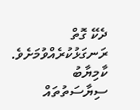ދެކޭ ގޮތް ރަނގަޅުކުރެއްވުމަށެވެ.
ކާމިޔާބު ސިޔާސަތުތައް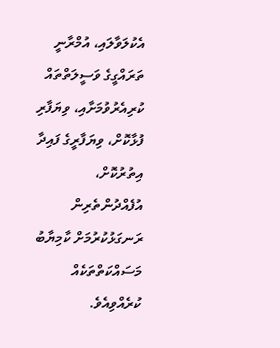އެކުލަވާލައި، އުމްރާނީ ތަރައްގީގެ ވަސީލަތްތައް ކުރިއެރުވުމަށާއި، ވިޔަފާރި ފުޅާކޮށް، ވިޔަފާރީގެ ފައިދާ އިތުރުކޮށް، އުފެއްދުންތެރިން ރަނގަޅުކުރުމަށް ކާމިޔާބު މަސައްކަތްތަކެއް ކުރެއްވިއެވެ.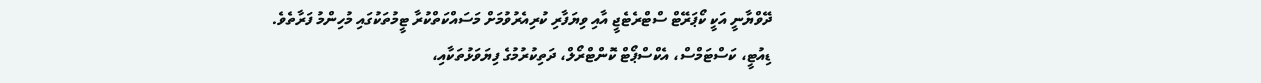ދޭވްޔާނީ އަކީ ކޯޕަރޭޓް ސްޓްރެޓެޖީ އާއި ވިޔަފާރި ކުރިއެރުވުމަށް މަސައްކަތްކުރާ ޓީމުތަކުގައި މުހިންމު ފަރާތެވެ.
ޑިއުޓީ، ކަސްޓަމްސް، އެކްސްޕޯޓް ކޮންޓްރޯލް، ދަތިކުރުމުގެ ފިޔަވަޅުތަކާއި،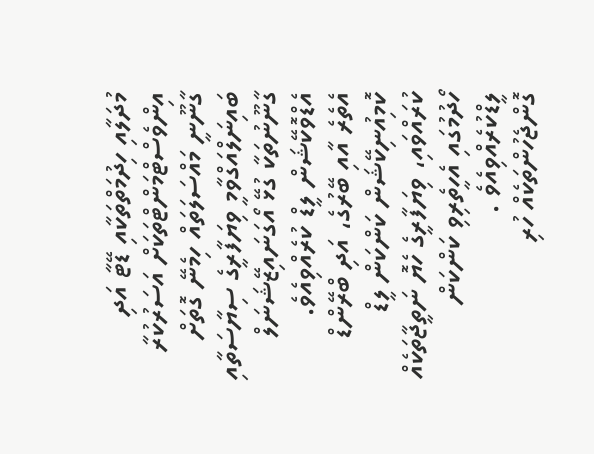މުދަލާއި ހިދުމަތްތަކާއި ޑޭޓާ އަދި އިންވެސްޓްމަންޓްތަކަށް އަސަރުކުރާ ގާނޫނީ މައްސަލަތައް ހިމެނޭ ގޮތަށް ބައިނަލްއަގްވާމީ ވިޔަފާރީގެ ސިޔާސަތާއި ގާނޫނުތަކާ ގުޅޭ އޯގަނައިޒޭޝަނަލް އެޑްވޮކޭޝަން ލީޑް ކުރެއްވިއެވެ.
އެތެރެ އާއި ބޭރުގެ، އަދި ބްރޭންޑް ކޮމިއުނިކޭޝަން ކަންކަން ލީޑް ކުރައްވައި، ވިޔަފާރީގެ ހެޔޮ ނަތީޖާތަކެއް ހޯދުމުގައި އެހީތެރިވި ކަންކަން ލީޑްކުރެއްވިއެވެ .
ގޮންޖެހުންތަކެއް ހުރި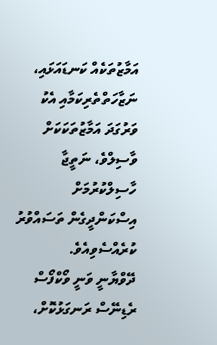އަމާޒުތަކެއް ކަނޑައަޅައި، ނަޒާހަތްތެރިކަމާއި އެކު ވަރުގަދަ އަމާޒުތަކަކަށް ވާސިލްވެ، ނަތީޖާ ހާސިލްކުރުމަށް އިސްކަންދީގެން ތަސައްވުރު ކުރެއްސެވިއެވެ.
ދޭވްޔާނީ ވަނީ ވޯކްފޯސް ރެޑިނޭސް ރަނގަޅުކޮށް،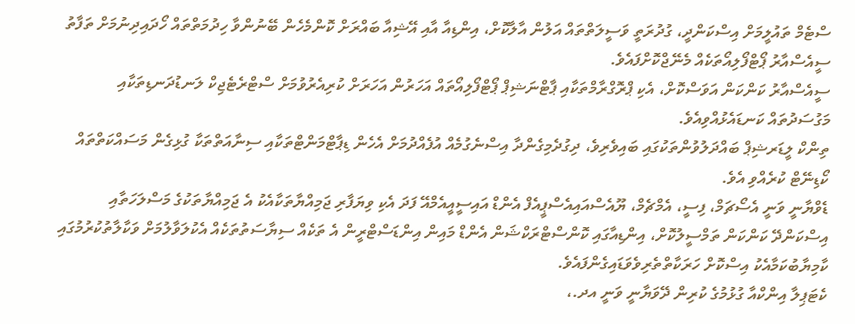ސްޓެމް ތައުލީމަށް އިސްކަންދީ، ގުދުރަތީ ވަސީލަތްތައް އަލުން އާލާކޮށް، އިންޑިއާ އާއި އޭޝިއާ ބައްރަށް ކޮންމެހެން ބޭނުންވާ ހިދުމަތްތައް ހޯދައިދިނުމަށް ތަފާތު ސީއެސްއާރު ޕޯޓްފޯލިއޯތަކެއް މެނޭޖްކޮށްފައެވެ.
ސީއެސްއާރު ކަންކަން އަވަސްކޮށް، އެކި ޕްރޮގްރާމްތަކާއި ޕާޓްނަޝިޕް ޕޯޓްފޯލިއޯތައް އަހަރުން އަހަރަށް ކުރިއެރުވުމަށް ސްޓްރެޓެޖިކް ލަނޑުދަނޑިތަކާއި މަގުސަދުތައް ކަނޑައެޅުއްވިއެވެ.
ތިންކް ލީޑަރޝިޕް ބައްދަލުވުންތަކުގައި ބައިވެރިވެ، ދިގުދެމިގެންދާ އިސްނެގުމެއް އުފެއްދުމަށް އެހެން ޑިޕާޓްމަންޓްތަކާއި ސިނާއަތްތަކާ ގުޅިގެން މަސައްކަތްތައް ކޯޑިނޭޓް ކުރެއްވި އެވެ.
ޑެވްޔާނީ ވަނީ އެސޯޗަމް، ފިސީ، އެމްޗެމް، ޔޫއެސްއައިއެސްޕީއެފް އެންޑް އައިސީއީއެމްއޭ ފަދަ އެކި ވިޔަފާރި ޖަމިއްޔާތަކާއެކު އެ ޖަމިއްޔާތަކުގެ މަސްލަހަތާއި އިސްކަންދޭ ކަންކަން ތަމްސީލުކޮށް، އިންޑިއާގައި ކޮންސްޓްރަކްޝަން އެންޑް މައިން އިންޑަސްޓްރީން އެ ތަކެއް ސިޔާސަތުތަކެއް އެކުލަވާލުމަށް ވަކާލާތުކުރުމުގައި ކާމިޔާބުކަމާއެކު އިސްކޮށް ހަރަކާތްތެރިވެވަޑައިގެންފައެވެ.
ކެޓަޕިލާ އިންކްއާ ގުޅުމުގެ ކުރިން ދޭވަޔާނީ ވަނީ އދ.،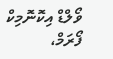ވޯލްޑް އިކޮނޮމިކް ފޯރަމް،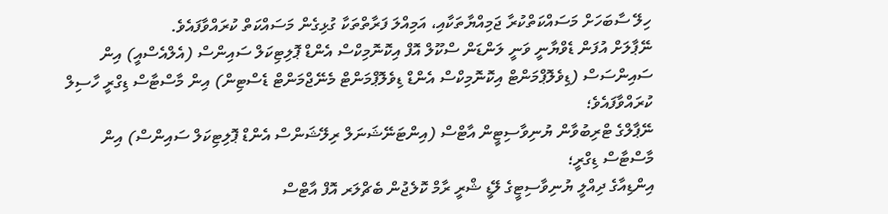ހިލޭ ސާބަހަށް މަސައްކަތްކުރާ ޖަމިއްޔާތަކާއި، އަމިއްލަ ފަރާތްތަކާ ގުޅިގެން މަސައްކަތް ކުރައްވާފައެވެ.
ނޭޕާލަށް އުފަން ޑެވްޔާނީ ވަނީ ލަންޑަން ސްކޫލް އޮފް އިކޮނޮމިކްސް އެންޑް ޕޮލިޓިކަލް ސައިންސް (އެލްއެސްއީ) އިން ސައިންސަސް (ޑިވެލޮޕްމަންޓް އިކޮނޮމިކްސް އެންޑް ޑިވެލޮޕްމަންޓް މެނޭޖްމަންޓް ޑެސްޓިން) އިން މާސްޓާސް ޑިގްރީ ހާސިލް ކުރައްވާފައެވެ؛
ނޭޕާލްގެ ޓްރިބުވާން ޔުނިވާސިޓީން އާޓްސް (އިންޓަނޭޝަނަލް ރިލޭޝަންސް އެންޑް ޕޮލިޓިކަލް ސައިންސް) އިން މާސްޓާސް ޑިގްރީ؛
އިންޑިއާގެ ދިއްލީ ޔުނިވާސިޓީގެ ލޭޑީ ޝްރީ ރާމް ކޮލެޖުން ބެޗްލަރ އޮފް އާޓްސް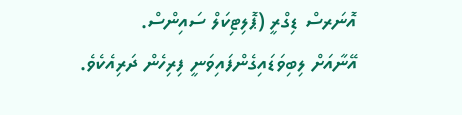އޮނަރސް ޑިގްރީ (ޕޮލިޓިކަލް ސައިންސް.
އޭނާއަށް ލިބިވަޑައިގެންފައިވަނީ ފިރިހެން ދަރިއެކެވެ.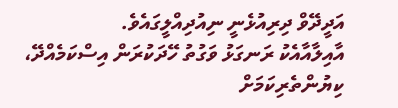އަދީދޭވް ދިރިއުޅެނީ ނިއުދިއްލީގައެވެ.
އާއިލާއާއެކު ރަނގަޅު ވަގުތު ހޭދަކުރަން އިސްކަމެއްދޭ، ކިޔުންތެރިކަމަށް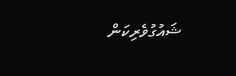ޝައުގުވެރިކަން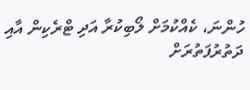ހުންނަ، ކެއްކުމަށް ލޯބިކުރާ އަދި ޓްރެކިން އާއި ދަތުރުފަތުރަށް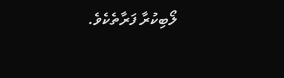ލޯބިކުރާ ފަރާތެކެވެ.